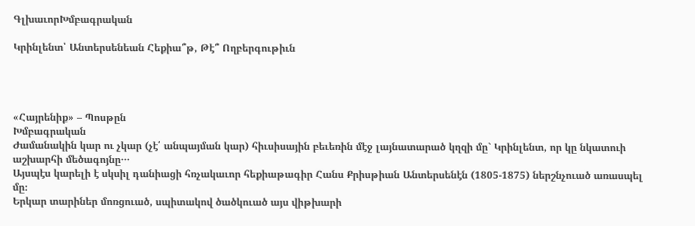ԳլխաւորԽմբագրական

Կրինլենտ՝ Անտերսենեան Հեքիա՞թ, Թէ՞ Ողբերգութիւն




«Հայրենիք» – Պոսթըն
Խմբագրական
Ժամանակին կար ու չկար (չէ՛ անպայման կար) հիւսիսային բեւեռին մէջ լայնատարած կղզի մը` Կրինլենտ, որ կը նկատուի աշխարհի մեծագոյնը․․․
Այսպէս կարելի է սկսիլ դանիացի հռչակաւոր հեքիաթագիր Հանս Քրիսթիան Անտերսենէն (1805-1875) ներշնչուած առասպել մը։
Երկար տարիներ մոռցուած, սպիտակով ծածկուած այս վիթխարի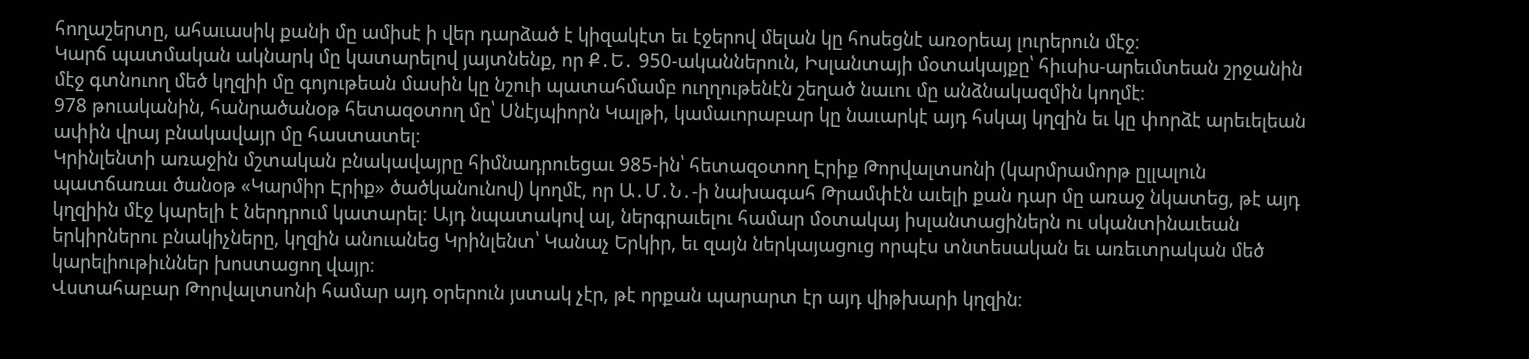հողաշերտը, ահաւասիկ քանի մը ամիսէ ի վեր դարձած է կիզակէտ եւ էջերով մելան կը հոսեցնէ առօրեայ լուրերուն մէջ։
Կարճ պատմական ակնարկ մը կատարելով յայտնենք, որ Ք․Ե․ 950-ականներուն, Իսլանտայի մօտակայքը՝ հիւսիս-արեւմտեան շրջանին մէջ գտնուող մեծ կղզիի մը գոյութեան մասին կը նշուի պատահմամբ ուղղութենէն շեղած նաւու մը անձնակազմին կողմէ։
978 թուականին, հանրածանօթ հետազօտող մը՝ Սնէյպիորն Կալթի, կամաւորաբար կը նաւարկէ այդ հսկայ կղզին եւ կը փորձէ արեւելեան ափին վրայ բնակավայր մը հաստատել։
Կրինլենտի առաջին մշտական բնակավայրը հիմնադրուեցաւ 985-ին՝ հետազօտող Էրիք Թորվալտսոնի (կարմրամորթ ըլլալուն պատճառաւ ծանօթ «Կարմիր Էրիք» ծածկանունով) կողմէ, որ Ա․Մ․Ն․-ի նախագահ Թրամփէն աւելի քան դար մը առաջ նկատեց, թէ այդ կղզիին մէջ կարելի է ներդրում կատարել։ Այդ նպատակով ալ, ներգրաւելու համար մօտակայ իսլանտացիներն ու սկանտինաւեան երկիրներու բնակիչները, կղզին անուանեց Կրինլենտ՝ Կանաչ Երկիր, եւ զայն ներկայացուց որպէս տնտեսական եւ առեւտրական մեծ կարելիութիւններ խոստացող վայր։
Վստահաբար Թորվալտսոնի համար այդ օրերուն յստակ չէր, թէ որքան պարարտ էր այդ վիթխարի կղզին։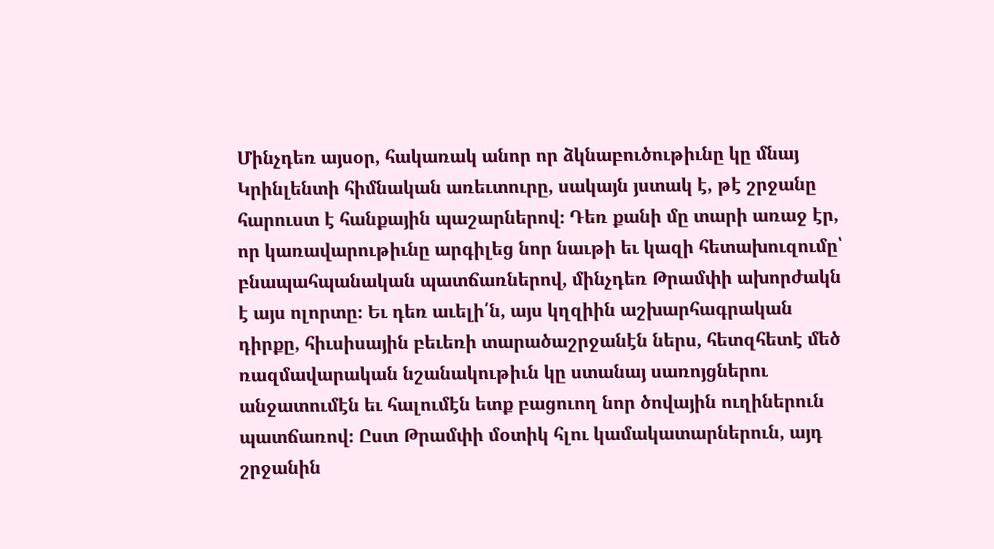Մինչդեռ այսօր, հակառակ անոր որ ձկնաբուծութիւնը կը մնայ Կրինլենտի հիմնական առեւտուրը, սակայն յստակ է, թէ շրջանը հարուստ է հանքային պաշարներով։ Դեռ քանի մը տարի առաջ էր, որ կառավարութիւնը արգիլեց նոր նաւթի եւ կազի հետախուզումը՝ բնապահպանական պատճառներով, մինչդեռ Թրամփի ախորժակն է այս ոլորտը։ Եւ դեռ աւելի՛ն, այս կղզիին աշխարհագրական դիրքը, հիւսիսային բեւեռի տարածաշրջանէն ներս, հետզհետէ մեծ ռազմավարական նշանակութիւն կը ստանայ սառոյցներու անջատումէն եւ հալումէն ետք բացուող նոր ծովային ուղիներուն պատճառով։ Ըստ Թրամփի մօտիկ հլու կամակատարներուն, այդ շրջանին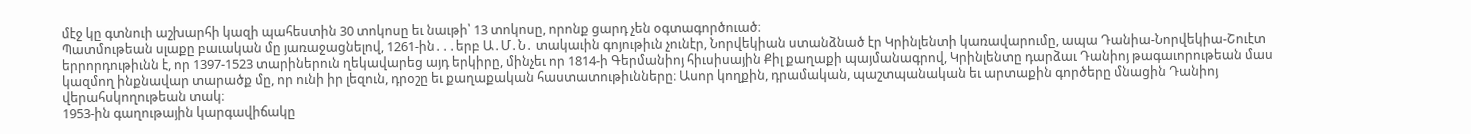մէջ կը գտնուի աշխարհի կազի պահեստին 30 տոկոսը եւ նաւթի՝ 13 տոկոսը, որոնք ցարդ չեն օգտագործուած։
Պատմութեան սլաքը բաւական մը յառաջացնելով, 1261-ին․․․երբ Ա․Մ․Ն․ տակաւին գոյութիւն չունէր, Նորվեկիան ստանձնած էր Կրինլենտի կառավարումը, ապա Դանիա-Նորվեկիա-Շուէտ երրորդութիւնն է, որ 1397-1523 տարիներուն ղեկավարեց այդ երկիրը, մինչեւ որ 1814-ի Գերմանիոյ հիւսիսային Քիլ քաղաքի պայմանագրով, Կրինլենտը դարձաւ Դանիոյ թագաւորութեան մաս կազմող ինքնավար տարածք մը, որ ունի իր լեզուն, դրօշը եւ քաղաքական հաստատութիւնները։ Ասոր կողքին, դրամական, պաշտպանական եւ արտաքին գործերը մնացին Դանիոյ վերահսկողութեան տակ։
1953-ին գաղութային կարգավիճակը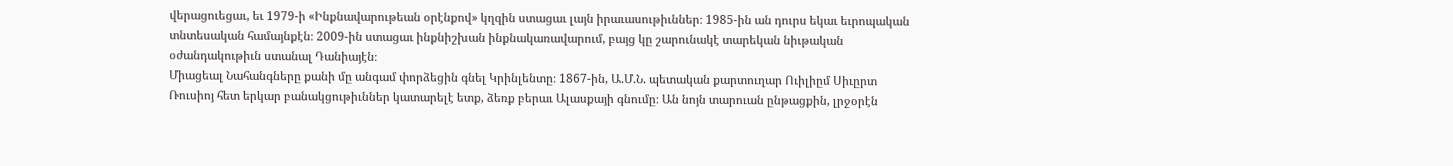վերացուեցաւ, եւ 1979-ի «Ինքնավարութեան օրէնքով» կղզին ստացաւ լայն իրաւասութիւններ։ 1985-ին ան դուրս եկաւ եւրոպական տնտեսական համայնքէն։ 2009-ին ստացաւ ինքնիշխան ինքնակառավարում, բայց կը շարունակէ տարեկան նիւթական օժանդակութիւն ստանալ Դանիայէն։
Միացեալ Նահանգները քանի մը անգամ փորձեցին գնել Կրինլենտը։ 1867-ին, Ա.Մ.Ն. պետական քարտուղար Ուիլիըմ Սիւըրտ Ռուսիոյ հետ երկար բանակցութիւններ կատարելէ ետք, ձեռք բերաւ Ալասքայի գնումը։ Ան նոյն տարուան ընթացքին, լրջօրէն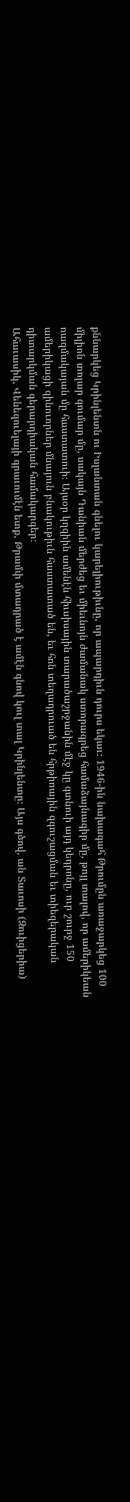քննարկեց Կրինլենտն ու Իսլանտան գնելու կարելիութիւնը, որ ապարդիւն դուրս եկաւ։ 1946-ին նախագահ Թրումըն առաջարկեց 100 միլիոն տոլար գումար մը, սակայն Դանիան մերժեց եւ միեւնոյն ժամանակ ստորագրեց համաձայնագիր մը, թոյլ տալով, որ ամերիկեան ռազմակայան մը հաստատուի։ Այսօր կղզիին ամենէն հիւսիսային տարածաշրջանին մէջ կը գտնուի այդ կեդրոնը, ուր շուրջ 150 ամերիկացի զինուորներ մնայուն բնակութիւն հաստատած են, եւ հոն տեղադրուած են հրթիռային զգուշացման եւ տիեզերական դիտարկման գերարդիական համակարգեր։
Ահաւասիկ, Վենեզուելայի գրաւումէն ետք, Թրամփ մտադրած է ամէն գնով կուլ տալ Կրինլենտը։ Այս գծով, ան Տաւոսի (Զուիցերիա)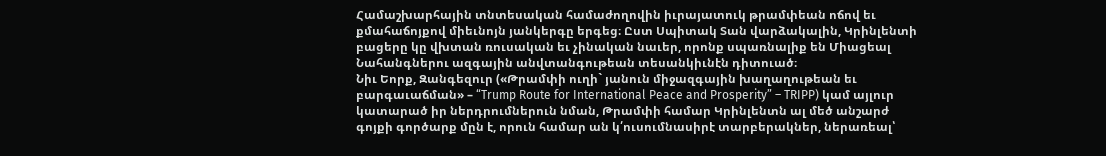Համաշխարհային տնտեսական համաժողովին իւրայատուկ թրամփեան ոճով եւ քմահաճոյքով միեւնոյն յանկերգը երգեց։ Ըստ Սպիտակ Տան վարձակալին, Կրինլենտի բացերը կը վխտան ռուսական եւ չինական նաւեր, որոնք սպառնալիք են Միացեալ Նահանգներու ազգային անվտանգութեան տեսանկիւնէն դիտուած։
Նիւ Եորք, Զանգեզուր («Թրամփի ուղի` յանուն միջազգային խաղաղութեան եւ բարգաւաճման» – “Trump Route for International Peace and Prosperity” – TRIPP) կամ այլուր կատարած իր ներդրումներուն նման, Թրամփի համար Կրինլենտն ալ մեծ անշարժ գոյքի գործարք մըն է, որուն համար ան կ՛ուսումնասիրէ տարբերակներ, ներառեալ՝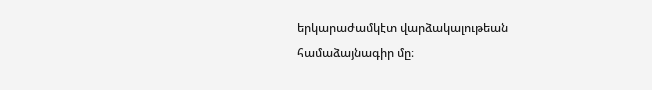երկարաժամկէտ վարձակալութեան համաձայնագիր մը։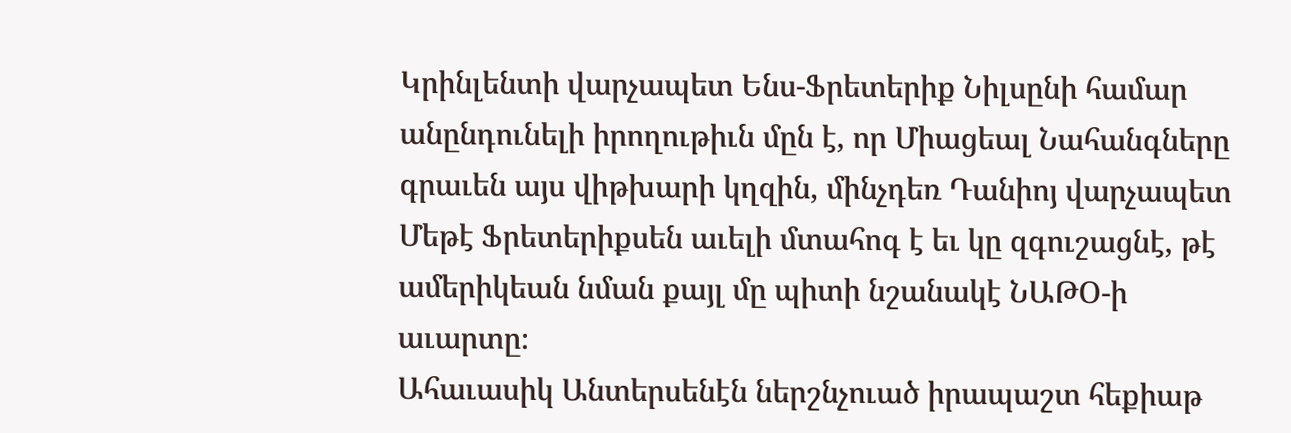Կրինլենտի վարչապետ Ենս-Ֆրետերիք Նիլսընի համար անընդունելի իրողութիւն մըն է, որ Միացեալ Նահանգները գրաւեն այս վիթխարի կղզին, մինչդեռ Դանիոյ վարչապետ Մեթէ Ֆրետերիքսեն աւելի մտահոգ է եւ կը զգուշացնէ, թէ ամերիկեան նման քայլ մը պիտի նշանակէ ՆԱԹՕ-ի աւարտը։
Ահաւասիկ Անտերսենէն ներշնչուած իրապաշտ հեքիաթ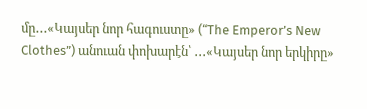մը․․․«Կայսեր նոր հագուստը» (“The Emperor’s New Clothes”) անուան փոխարէն՝ ․․․«Կայսեր նոր երկիրը»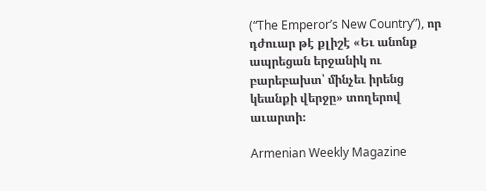(“The Emperor’s New Country”), որ դժուար թէ քլիշէ «Եւ անոնք ապրեցան երջանիկ ու բարեբախտ՝ մինչեւ իրենց կեանքի վերջը» տողերով աւարտի։

Armenian Weekly Magazine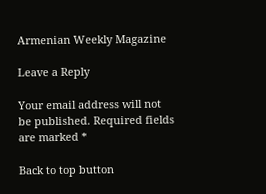Armenian Weekly Magazine

Leave a Reply

Your email address will not be published. Required fields are marked *

Back to top button